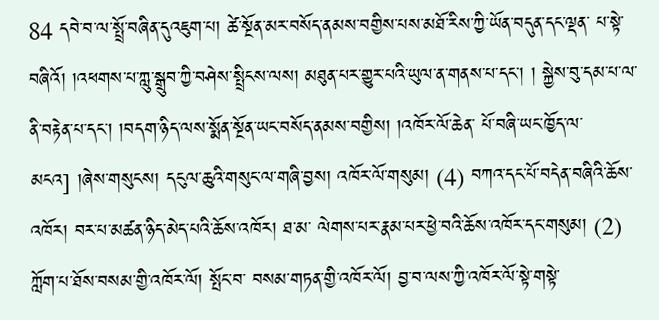84 དབེ་བ་ལ་སྤྲོ་བཞིན་དུའཇུག་པ། ཚེ་སྔོན་མར་བསོད་ནམས་བགྱིས་པས་མཐོ་རིས་ཀྱི་ཡོན་བདུན་དང་ལྡན་ པ་སྟེ་བཞིའོ། །འཕགས་པ་ཀླུ་སྒྲུབ་ཀྱི་བཤེས་སྤྲིངས་ལས། མཐུན་པར་གྱུར་པའི་ཡུལ་ན་གནས་པ་དང་། ། སྐྱེས་བུ་དམ་པ་ལ་ནི་བརྟེན་པ་དང་། །བདག་ཉིད་ལས་སྨོན་སྔོན་ཡང་བསོད་ནམས་བགྱིས། །འཁོར་ལོ་ཆེན་ པོ་བཞི་ཡང་ཁྱོད་ལ་མངའ] །ཞེས་གསུངས། དངུལ་ཆུའི་གསུང་ལ་གཞི་བྱས། འཁོར་ལོ་གསུམ། (4) བཀའ་དང་པོ་བདེན་བཞིའི་ཆོས་འཁོར། བར་པ་མཚན་ཉིད་མེད་པའི་ཆོས་འཁོར། ཐ་མ་ ལེགས་པར་རྣམ་པར་ཕྱེ་བའི་ཆོས་འཁོར་དང་གསུམ། (2) ཀློག་པ་ཐོས་བསམ་གྱི་འཁོར་ལོ། སྤོང་བ་ བསམ་གཏན་གྱི་འཁོར་ལོ། བྱ་བ་ལས་ཀྱི་འཁོར་ལོ་སྟེ་གསྟེ་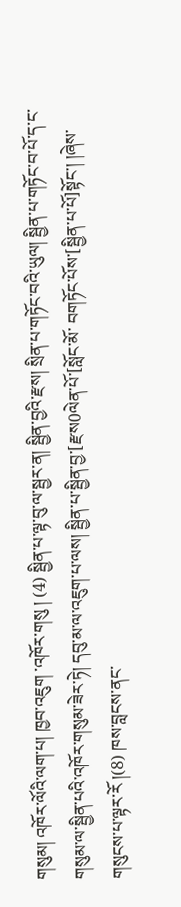གསུམ། འཁོར་ལོའི་ལག་པ། ཁྱབ་འཇུག ་འཁོར་གསུ ། (4) སྦྱིན་པ་ལྟ་བུ་ལ་སྦྱར་ན། སྦྱིན་བྱའི་རྫས། སྲིན་པ་གཏོང་བའི་ཡུལ། སྦྱིན་པ་གཏོང་བ་པོ་ད་ང་ གསུམ་ལ་སྦྱིན་པའི་འཁོར་གསུམ་ཟེར་ཏེ། དབུ་མ་ལ་འཇུག་པ་ལས། སྦྱིན་པ་སྦྱིན་བྱ་[རྫས0ལེན་པོ་[སློང་མོ་ བགཏོང་པོས་[སྦྱིན་པ་པོ]སྟོང་། །ཞེས་གསུངས་པ་ལྟར་རོ །(8) ཁས་བླངས་ནང་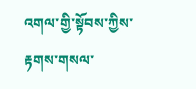འགལ་གྱི་སྟོབས་ཀྱིས་ རྟགས་གསལ་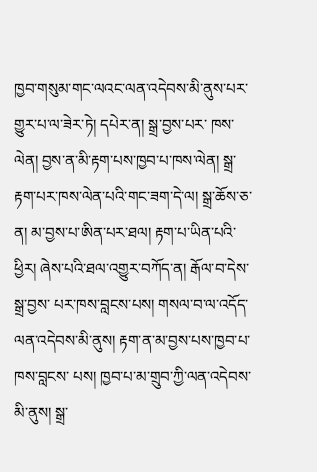ཁྱབ་གསུམ་གང་ལའང་ལན་འདེབས་མི་ནུས་པར་གྱུར་པ་ལ་ཟེར་ཏེ། དཔེར་ན། སྒྲ་བྱས་པར་ ཁས་ལེན། བྱས་ན་མི་རྟག་པས་ཁྱབ་པ་ཁས་ལེན། སྒྲ་རྟག་པར་ཁས་ལེན་པའི་གང་ཟག་དེ་ལ། སྒྲ་ཆོས་ཅ་ན། མ་བྱས་པ་ཨིན་པར་ཐལ། རྟག་པ་ཡིན་པའི་ཕྱིར། ཞེས་པའི་ཐལ་འགྱུར་བཀོད་ན། རྒོལ་བ་དེས་སྒྲ་བྱས་ པར་ཁས་བླངས་པས། གསལ་བ་ལ་འདོད་ལན་འདེབས་མི་ནུས། རྟག་ན་མ་བྱས་པས་ཁྱབ་པ་ཁས་བླངས་ པས། ཁྱབ་པ་མ་གྲུབ་ཀྱི་ལན་འདེབས་མི་ནུས། སྒྲ་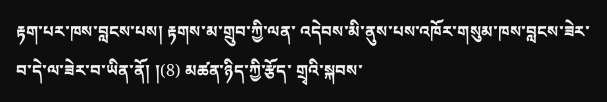རྟག་པར་ཁས་བླངས་པས། རྟགས་མ་གྲུབ་ཀྱི་ལན་ འདེབས་མི་ནུས་པས་འཁོར་གསུམ་ཁས་བླངས་ཟེར་བ་དེ་ལ་ཟེར་བ་ཡིན་ནོ། །(8) མཚན་ཉིད་ཀྱི་རྩོད་ གྲྭའི་སྐབས་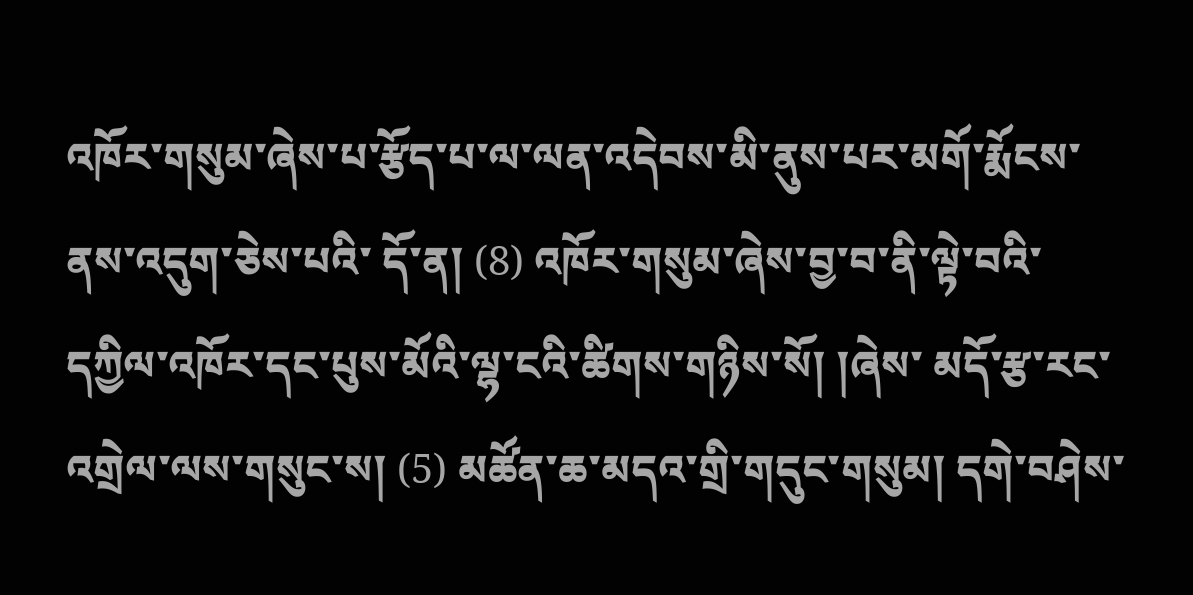འཁོར་གསུམ་ཞེས་པ་རྩོད་པ་ལ་ལན་འདེབས་མི་ནུས་པར་མགོ་རྨོངས་ནས་འདུག་ཅེས་པའི་ དོ་ན། (8) འཁོར་གསུམ་ཞེས་བྱ་བ་ནི་ལྟེ་བའི་དཀྱིལ་འཁོར་དང་པུས་མོའི་ལྷ་ངའི་ཚིགས་གཉིས་སོ། །ཞེས་ མདོ་རྩ་རང་འགྲེལ་ལས་གསུང་ས། (5) མཚོན་ཆ་མདའ་གྲི་གདུང་གསུམ། དགེ་བཤེས་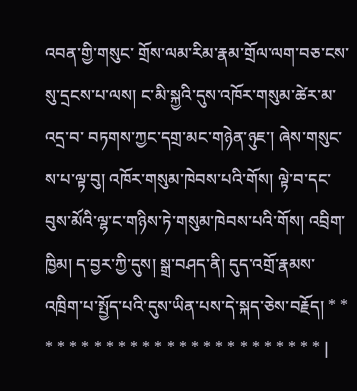འབན་གྱི་གསུང་ གྲོས་ལམ་རིམ་རྣམ་གྲོལ་ལག་བཅ་ངས་སུ་དྲངས་པ་ལས། ང་མི་སྐྱའི་དུས་འཁོར་གསུམ་ཚེར་མ་འདྲ་བ་ བཏགས་ཀྱང་དགྲ་མང་གཉེན་ཉུཇ་། ཞེས་གསུང་ས་པ་ལྟ་བུ། འཁོར་གསུམ་ཁེབས་པའི་གོས། ལྟེ་བ་དང་བུས་མོའི་ལྷ་ང་གཉིས་ཏེ་གསུམ་ཁེབས་པའི་གོས། འབྲིག་ཁྱིམ། ད་བྱར་ཀྱི་དུས། སྒྲ་བཤད་ནི། དུད་འགྲོ་རྣམས་འཁྲིག་པ་སྤྱོད་པའི་དུས་ཡིན་པས་དེ་སྐད་ཅེས་བརྗོད། * * * * * * * * * * * * * * * * * * * * * * * * * |